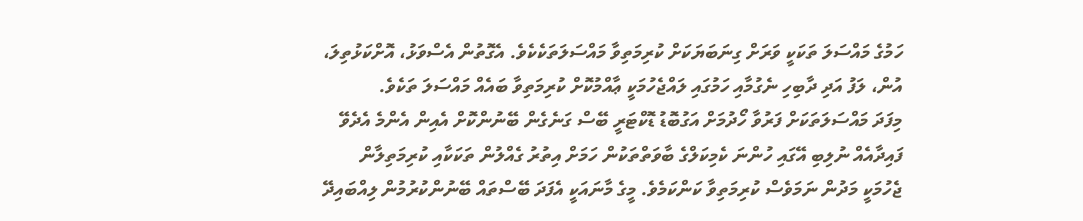ހަމުގެ މައްސަލަ ތަކަކީ ވަރަށް ގިނަބަޔަކަށް ކުރިމަތިވާ މައްސަލަތަކެކެވެ. އެގޮތުން އެސްވަޅު، އޮށްކަޅުތިލަ، އުން، ލަފު އަދި ދާބިހި ނެގުމާއި ހަމުގައި ލައްޖެހުމަކީ ޢާއްމުކޮށް ކުރިމަތިވާ ބައެއް މައްސަލަ ތަކެވެ.
މިފަދަ މައްސަލަތަކަށް ފަރުވާ ހޯދުމަށް އަގުބޮޑު ޑޮކްޓަރީ ބޭސް ގަނެގެން ބޭނުންކޮށް އެއިން އެންމެ އެދެވޭ ފައިދާއެއް ނުލިބި އޭގައި ހުންނަ ކެމިކަލްގެ ބާވަތްތަކުން ހަމަށް އިތުރު ގެއްލުން ތަކަކާއި ކުރިމަތިލާން ޖެހުމަކީ މަދުން ނަމަވެސް ކުރިމަތިވާ ކަންކަމެވެ. މީގެ މާނައަކީ އެފަދަ ބޭސްތައް ބޭނުންކުރުމުން ލިއްބައިދޭ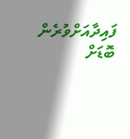ފައިދާއަށްވުރެން ބޮޑަށް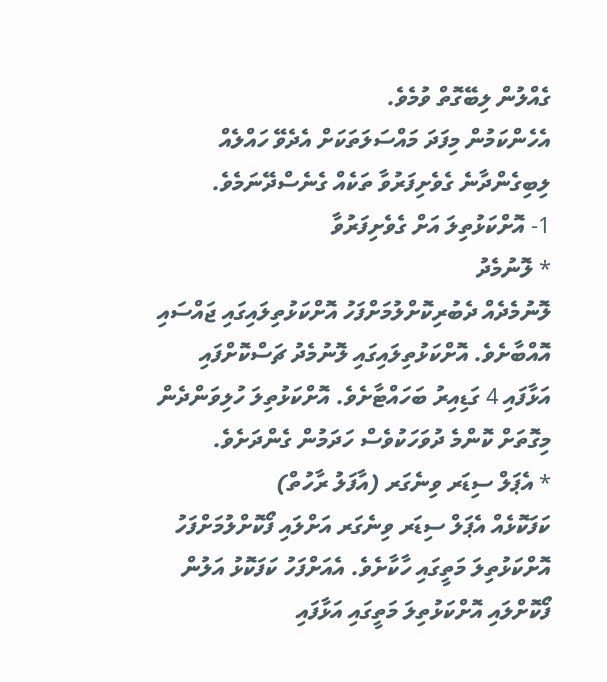ގެއްލުން ލިބޭގޮތް ވުމެވެ.
އެހެންކަމުން މިފަދަ މައްސަލަތަކަށް އެދެވޭ ހައްލެއް ލިބިގެންދާނެ ގެވެށިފަރުވާ ތަކެއް ގެނެސްދޭނަމެވެ.
1- އޮށްކަޅުތިލަ އަށް ގެވެށިފަރުވާ
* ލޮނުމެދު
ލޮނުމެދެއް ދެބުރިކޮށްލުމަށްފަހު އޮށްކަޅުތިލައިގައި ޖައްސައި އޮއްބާށެވެ. އޮށްކަޅުތިލައިގައި ލޮނުމެދު ޗަސްކޮށްފައި އަޅާފައި 4 ގަޑިއިރު ބަހައްޓާށެވެ. އޮށްކަޅުތިލަ ހުލިވަންދެން މިގޮތަށް ކޮންމެ ދުވަހަކުވެސް ހަދަމުން ގެންދަށެވެ.
* އެޕަލް ސިޑަރ ވިނެގަރ (އާފަލު ރާހުތް)
ކަފަކޮޅެއް އެޕަލް ސިޑަރ ވިނެގަރ އަށްލައި ފޯކޮށްލުމަށްފަހު އޮށްކަޅުތިލަ މަތީގައި ހާކާށެވެ. އެއަށްފަހު ކަފަކޮޅު އަލުން ފޯކޮށްލައި އޮށްކަޅުތިލަ މަތީގައި އަޅާފައި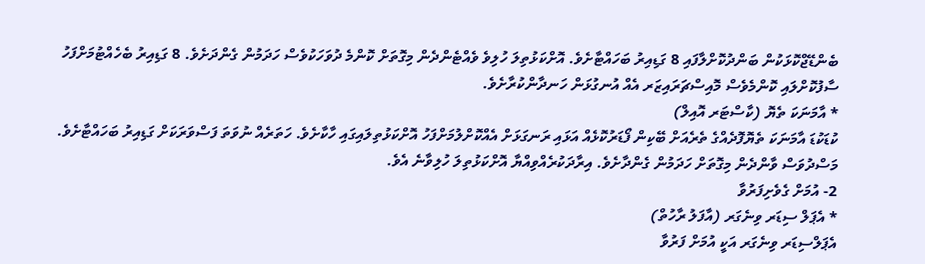ބެންޑޭޖްކޮޅަކުން ބަންދުކޮށްލާފައި 8 ގަޑިއިރު ބަހައްޓާށެވެ. އޮށްކަޅުތިލަ ހުލިވެ ވެއްޓެންދެން މިގޮތަށް ކޮންމެ ދުވަހަކުވެސް ހަދަމުން ގެންދަށެވެ. 8 ގަޑިއިރު ބެހެއްޓުމަށްފަހު ސާފުކޮށްލައި ކޮންމެވެސް މޮއިސްޗަރައިޒަރ އެއް އުނގުޅަން ހަނދާންކުރާށެވެ.
* އާމަނަކަ ތެޔޮ (ކާސްޓަރ އޮއިލް)
ކުޑަކުޑަ އާމަނަކަ ތެޔޮފޮދެއްގެ ތެރެއަށް ބޭކިން ފޯޑަރުކޮޅެއް އަޅައި ރަނގަޅަށް އެއްކޮށްލުމަށްފަހު އޮށްކަޅުތިލައިގައި ހާކާށެވެ. ހަތަރެއް ނުވަތަ ފަސްވަރަކަށް ގަޑިއިރު ބަހައްޓާށެވެ. މަސްދުވަސް ވާންދެން މިގޮތަށް ހަދަމުން ގެންދާށެވެ. އިރާދަކުރެއްވިއްޔާ އޮށްކަޅުތިލަ ހުލިވާނެ އެވެ.
2- އުމަށް ގެވެށިފަރުވާ
* އެޕަލް ސިޑަރ ވިނެގަރ (އާފަލު ރާހުތް)
އެޕަލްސިޑަރ ވިނެގަރ އަކީ އުމަށް ފަރުވާ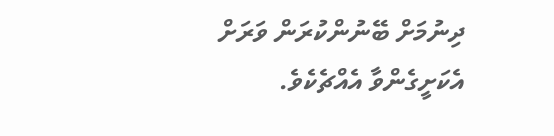ދިނުމަށް ބޭނުންކުރަން ވަރަށް އެކަށީގެންވާ އެއްޗެކެވެ.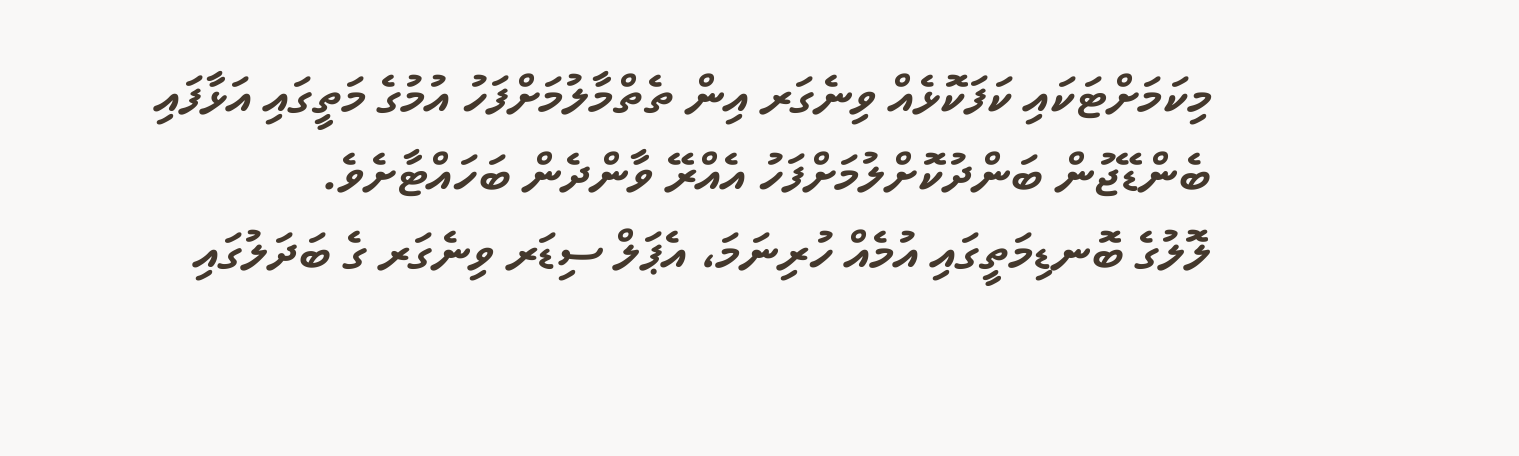މިކަމަށްޓަކައި ކަފަކޮޅެއް ވިނެގަރ އިން ތެތްމާލުމަށްފަހު އުމުގެ މަތީގައި އަޅާފައި ބެންޑޭޖުން ބަންދުކޮށްލުމަށްފަހު އެއްރޭ ވާންދެން ބަހައްޓާށެވެ.
ލޮލުގެ ބޮނޑިމަތީގައި އުމެއް ހުރިނަމަ، އެޕަލް ސިޑަރ ވިނެގަރ ގެ ބަދަލުގައި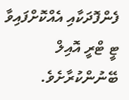ފެންފޮދަކާއި އެއްކޮށްފައިވާ ޓީ ޓްރީ އޮއިލް ބޭނުންކުރާށެވެ.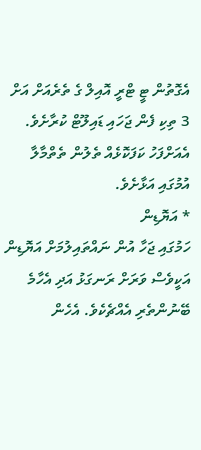އެގޮތުން ޓީ ޓްރީ އޮއިލް ގެ ތެރެއަށް އަށް 3 ތިކި ފެން ޖަހައި ޑައިލޫޓް ކުރާށެވެ. އެއަށްފަހު ކަފަކޮޅެއް ތެލުން ތެތްމާލާ އުމުގައި އަޅާށެވެ.
* އަޔޮޑިން
ހަމުގައި ޖަހާ އުން ނައްތައިލުމަށް އަޔޮޑިން އަކީވެސް ވަރަށް ރަނގަޅު އަދި އެހާމެ ބޭނުންތެރި އެއްޗެކެވެ. އެހެން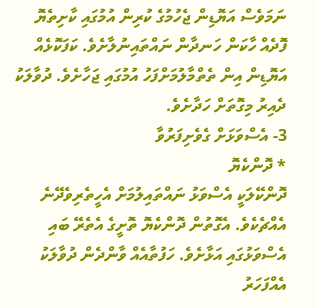ނަމަވެސް އަޔޮޑިން ޖެހުމުގެ ކުރިން އުމުގައި ކާށިތެޔޮ ފޮދެއް ހާކަން ހަނދާން ނައްތައިނުލާށެވެ. ކަފަކޮޅެއް އަޔޮޑިން އިން ތެތްމާލުމަށްފަހު އުމުގައި ޖަހާށެވެ. ދުވާލަކު ދެއިރު މިގޮތަށް ހަދާށެވެ.
3- އެސްވަޅަށް ގެވެށިފަރުވާ
* ދޮންކެޔޮ
ދޮންކޭލަކީ އެސްވަޅު ނައްތައިލުމަށް އެހީތެރިވެދޭނެ އެއްޗެކެވެ. އެގޮތުން ދޮންކެޔޮ ތޮށީގެ އެތެރޭ ބައި އެސްވަޅުގައި އަޅާށެވެ. ހަފުތާއެއް ވާންދެން ދުވާލަކު އެއްފަހަރު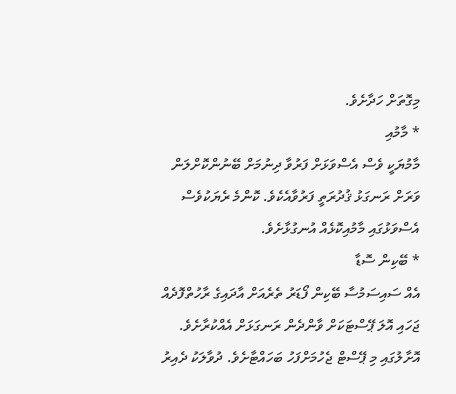މިގޮތަށް ހަދާށެވެ.
* މާމުއި
މާމުޔަކީ ވެސް އެސްވަޅަށް ފަރުވާ ދިނުމަށް ބޭނުންކޮށްލަން ވަރަށް ރަނގަޅު ޤުދުރަތީ ފަރުވާއެކެވެ. ކޮންމެ ރެޔަކުވެސް އެސްވަޅުގައި މާމުއިކޮޅެއް އުނގުޅާށެވެ.
* ބޭކިން ސޮޑާ
އެއް ސައިސަމުސާ ބޭކިން ފޯޑަރު ތެރެއަށް އާދައިގެ ރާހުތްފޮދެއް ޖަހައި އޮލަ ޕޭސްޓަކަށް ވާންދެން ރަނގަޅަށް އެއްކުރާށެވެ. އޮށާލުގައި މި ޕޭސްޓް ޖެހުމަށްފަހު ބަހައްޓާށެވެ. ދުވާލަކު ދެއިރު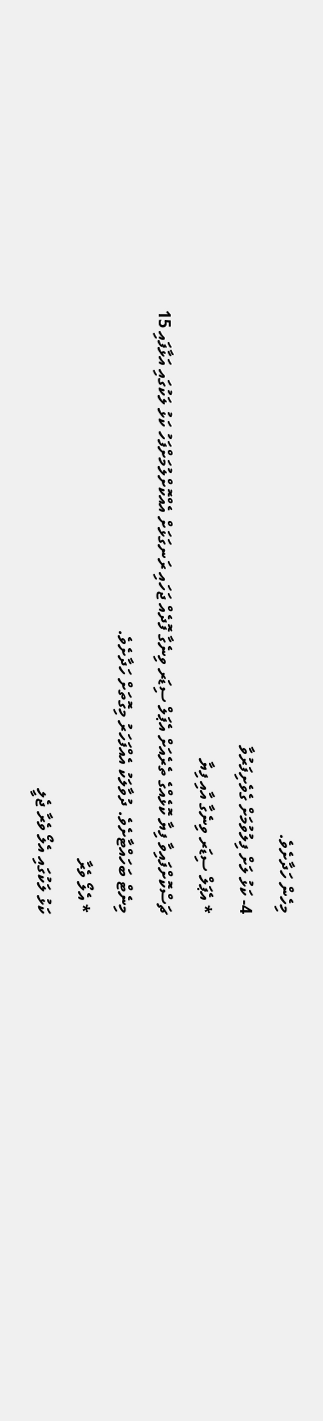މިހެން ހަދާށެވެ.
4- ކަޅު ލަށް ފިލުވުމަށް ގެވެށިފަރުވާ
* އެޕަލް ސިޑަރ ވިނެގާ އާއި ފިޔާ
ޗަސްކޮށްފައިވާ ފިޔާ ކޮޅެއްގެ ތެރެއަށް އެޕަލް ސިޑަރ ވިނެގާ ފޮދެއް ޖަހައި ރަނގަޅަށް އެއްކޮށްލުމަށްފަހު ކަޅު ލަކުގައި އަޅާފައި 15 މިނެޓް ބަހައްޓާށެވެ. ދުވާލަކު އެއްފަހަރު މިގޮތަށް ހަދާށެވެ.
* އެލޯ ވެރާ
ކަޅު ލަކުގައި އެލޯ ވެރާ ޖެލީ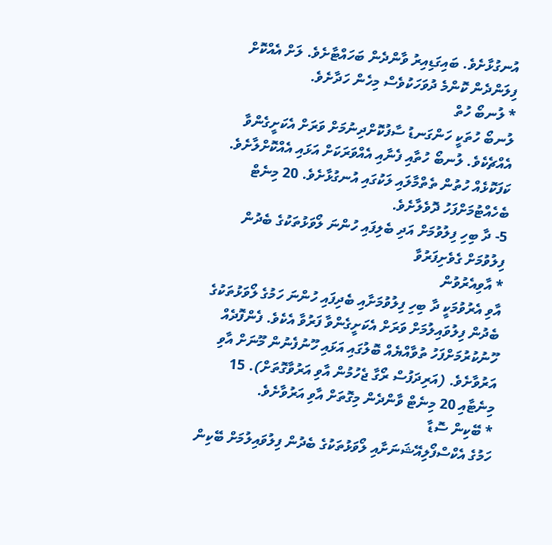އުނގުޅާށެވެ. ބައިގަޑިއިރު ވާންދެން ބަހައްޓާށެވެ. ލަށް އެއްކޮށް ފިލަންދެން ކޮންމެ ދުވަހަކުވެސް މިހެން ހަދާށެވެ.
* ލުނބޯ ހުތް
ލުނބޯ ހުތަކީ ހަންގަނޑު ސާފުކޮށްދިނުމަށް ވަރަށް އެކަށީގެންވާ އެއްޗެކެވެ. ލުނބޯ ހުތާއި ފެނާއި އެއްވަރަކަށް އަޅައި އެއްކޮށްލާށެވެ. ކަފަކޮޅެއް ހުތުން ތެތްމާލައި ލަކުގައި އުނގުޅާށެވެ. 20 މިނެޓް ބެހެއްޓުމަށްފަހު ދޮވެލާށެވެ.
5- ދާ ބިހި ފިލުވުމަށް އަދި ބެލިފައި ހުންނަ ލޯވަޅުތަކުގެ ބެދުން ފިލުވުމަށް ގެވެށިފަރުވާ
* އާވިއެރުވުން
އާވި އެރުވުމަކީ ދާ ބިހި ފިލުވުމަށާއި ބެދިފައި ހުންނަ ހަމުގެ ލޯވަޅުތަކުގެ ބެދުން ފިލުވައިލުމަށް ވަރަށް އެކަށީގެންވާ ފަރުވާ އެކެވެ. ފެންފޮދެއް ހޫނުކުރުމަށްފަހު ތުވާއްޔެއް ބޮލުގައި އަޅައި ހޫނުފެނުން މޫނަށް އާވި އަރުވާށެވެ. (އަރިދަފުސް ރޯގާ ޖެހުމުން އާވި އަރުވާގޮތަށް). 15 މިނެޓާއި 20 މިނެޓް ވާންދެން މިގޮތަށް އާވި އަރުވާށެވެ.
* ބޭކިން ސޮޑާ
ހަމުގެ އެކްސްފޯލިއޭޝަނަށާއި ލޯވަޅުތަކުގެ ބެދުން ފިލުވައިލުމަށް ބޭކިން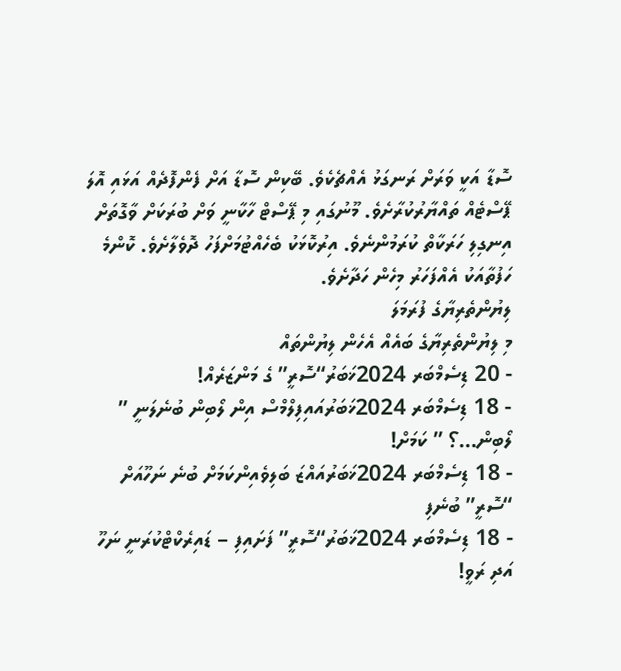ސޮޑާ އަކީ ވަރަށް ރަނގަޅު އެއްޗެކެވެ. ބޭކިން ސޮޑާ އަށް ފެންފޮދެއް އަޅައި އޮލަ ޕޭސްޓެއް ތައްޔާރުކުރާށެވެ. މޫނުގައި މި ޕޭސްޓް ހާކާނީ ވަށް ބުރަކަށް ވާގޮތަށް އިނގިލި ހަރަކާތް ކުރަމުންނެވެ. އިރުކޮޅަކު ބެހެއްޓުމަށްފަހު ދޮވެލާށެވެ. ކޮންމެ ހަފުތާއަކު އެއްފަހަރު މިހެން ހަދާށެވެ.
ލިޔުންތެރިޔާގެ ފުރަމަލަ
މި ލިޔުންތެރިޔާގެ ބައެއް އެހެން ލިޔުންތައް
- 20 ޑިސެމްބަރ 2024ޚަބަރު“ސޮރީ” ގެ މަންޒަރެއް!
- 18 ޑިސެމްބަރ 2024ޚަބަރުއައިފިލްމްސް އިން ލޯބިން ބުނެލަނީ ” ލޯބިން…؟ ” ކަމަށް!
- 18 ޑިސެމްބަރ 2024ޚަބަރުއައްޒަ ބަލިވެއިންކަމަށް ބުނެ ނަހޫއަށް “ސޮރީ” ބުނެފި
- 18 ޑިސެމްބަރ 2024ޚަބަރު“ސޮރީ” ފަށައިފި – ޑައިރެކްޓްކުރަނީ ނަހޫ އަދި ރަވީ!